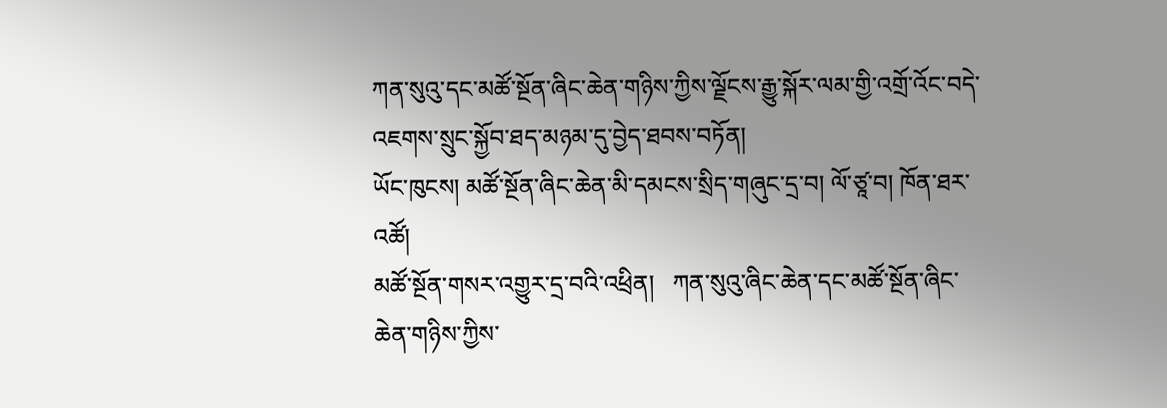ཀན་སུའུ་དང་མཚོ་སྔོན་ཞིང་ཆེན་གཉིས་ཀྱིས་ལྗོངས་རྒྱུ་སྐོར་ལམ་གྱི་འགྲོ་འོང་བདེ་འཇགས་སྲུང་སྐྱོབ་ཐད་མཉམ་དུ་བྱེད་ཐབས་བཏོན།
ཡོང་ཁུངས། མཚོ་སྔོན་ཞིང་ཆེན་མི་དམངས་སྲིད་གཞུང་དྲ་བ། ལོ་ཙཱ་བ། ཁོན་ཐར་འཚོ།
མཚོ་སྔོན་གསར་འགྱུར་དྲ་བའི་འཕྲིན།   ཀན་སུའུ་ཞིང་ཆེན་དང་མཚོ་སྔོན་ཞིང་ཆེན་གཉིས་ཀྱིས་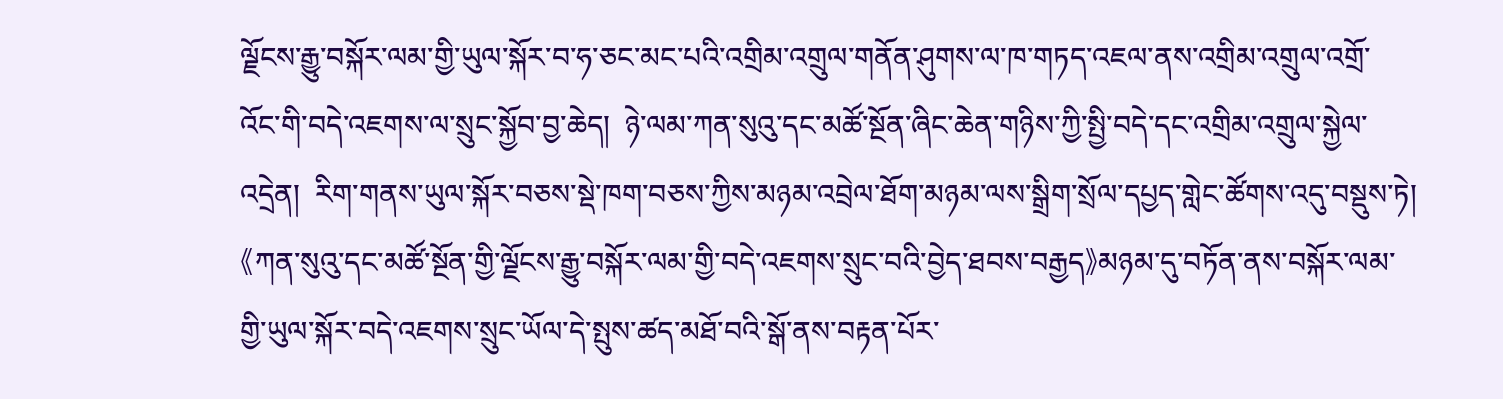ལྗོངས་རྒྱུ་བསྐོར་ལམ་གྱི་ཡུལ་སྐོར་བ་ཧ་ཅང་མང་པའི་འགྲིམ་འགྲུལ་གནོན་ཤུགས་ལ་ཁ་གཏད་འཇལ་ནས་འགྲིམ་འགྲུལ་འགྲོ་འོང་གི་བདེ་འཇགས་ལ་སྲུང་སྐྱོབ་བྱ་ཆེད།  ཉེ་ལམ་ཀན་སུའུ་དང་མཚོ་སྔོན་ཞིང་ཆེན་གཉིས་ཀྱི་སྤྱི་བདེ་དང་འགྲིམ་འགྲུལ་སྐྱེལ་འདྲེན།  རིག་གནས་ཡུལ་སྐོར་བཅས་སྡེ་ཁག་བཅས་ཀྱིས་མཉམ་འབྲེལ་ཐོག་མཉམ་ལས་སྒྲིག་སྲོལ་དཔྱད་གླེང་ཚོགས་འདུ་བསྡུས་ཏེ། 《ཀན་སུའུ་དང་མཚོ་སྔོན་གྱི་ལྗོངས་རྒྱུ་བསྐོར་ལམ་གྱི་བདེ་འཇགས་སྲུང་བའི་བྱེད་ཐབས་བརྒྱད》མཉམ་དུ་བཏོན་ནས་བསྐོར་ལམ་གྱི་ཡུལ་སྐོར་བདེ་འཇགས་སྲུང་ཡོལ་དེ་སྤུས་ཚད་མཐོ་བའི་སྒོ་ནས་བརྟན་པོར་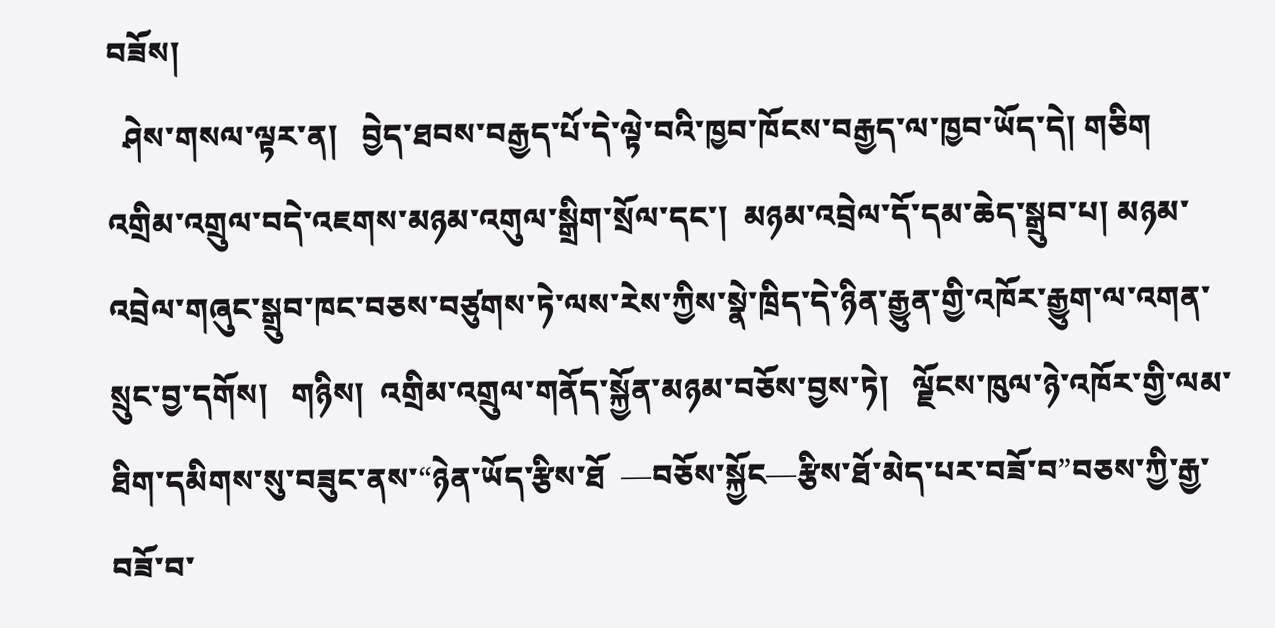བཟོས།
  ཤེས་གསལ་ལྟར་ན།   བྱེད་ཐབས་བརྒྱད་པོ་དེ་ལྟེ་བའི་ཁྱབ་ཁོངས་བརྒྱད་ལ་ཁྱབ་ཡོད་དེ། གཅིག    འགྲིམ་འགྲུལ་བདེ་འཇགས་མཉམ་འགུལ་སྒྲིག་སྲོལ་དང་།  མཉམ་འབྲེལ་དོ་དམ་ཆེད་སྒྲུབ་པ། མཉམ་འབྲེལ་གཞུང་སྒྲུབ་ཁང་བཅས་བཙུགས་ཏེ་ལས་རེས་ཀྱིས་སྣེ་ཁྲིད་དེ་ཉིན་རྒྱུན་གྱི་འཁོར་རྒྱུག་ལ་འགན་སྲུང་བྱ་དགོས།   གཉིས།  འགྲིམ་འགྲུལ་གནོད་སྐྱོན་མཉམ་བཅོས་བྱས་ཏེ།   ལྗོངས་ཁུལ་ཉེ་འཁོར་གྱི་ལམ་ཐིག་དམིགས་སུ་བཟུང་ནས་“ཉེན་ཡོད་རྩིས་ཐོ  —བཅོས་སྐྱོང—རྩིས་ཐོ་མེད་པར་བཟོ་བ”བཅས་ཀྱི་རྒྱ་བཟོ་བ་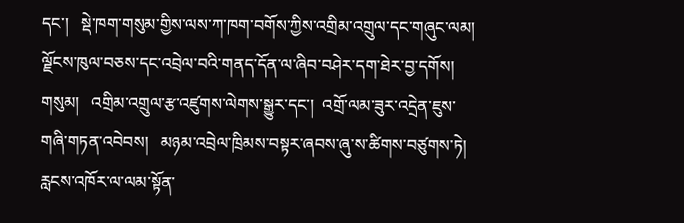དང་།   སྡེ་ཁག་གསུམ་གྱིས་ལས་ཀ་ཁག་བགོས་ཀྱིས་འགྲིམ་འགྲུལ་དང་གཞུང་ལམ། ལྗོངས་ཁུལ་བཅས་དང་འབྲེལ་བའི་གནད་དོན་ལ་ཞིབ་བཤེར་དག་ཐེར་བྱ་དགོས།    གསུམ།   འགྲིམ་འགྲུལ་རྩ་འཛུགས་ལེགས་སྒྱུར་དང་།  འགྲོ་ལམ་ཟུར་འདྲེན་ཇུས་གཞི་གཏན་འབེབས།   མཉམ་འབྲེལ་ཁྲིམས་བསྟར་ཞབས་ཞུ་ས་ཚིགས་བཙུགས་ཏེ།   རླངས་འཁོར་ལ་ལམ་སྟོན་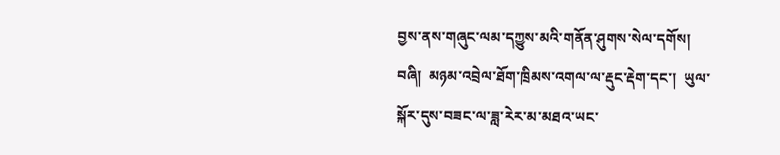བྱས་ནས་གཞུང་ལམ་དཀྱུས་མའི་གནོན་ཤུགས་སེལ་དགོས།   བཞི།  མཉམ་འབྲེལ་ཐོག་ཁྲིམས་འགལ་ལ་རྡུང་རྡེག་དང་།  ཡུལ་སྐོར་དུས་བཟང་ལ་ཟླ་རེར་མ་མཐའ་ཡང་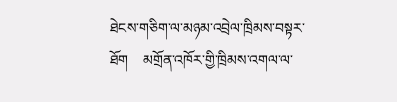ཐེངས་གཅིག་ལ་མཉམ་འབྲེལ་ཁྲིམས་བསྟར་ཐོག    མགྲོན་འཁོར་གྱི་ཁྲིམས་འགལ་ལ་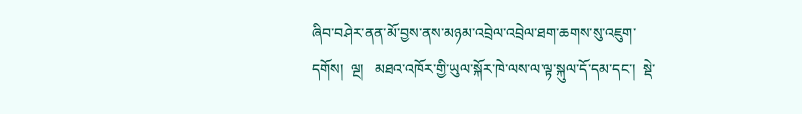ཞིབ་བཤེར་ནན་མོ་བྱས་ནས་མཉམ་འབྲེལ་འབྲེལ་ཐག་ཆགས་སུ་འཇུག་དགོས།  ལྔ།   མཐའ་འཁོར་གྱི་ཡུལ་སྐོར་ཁེ་ལས་ལ་ལྟ་སྐུལ་དོ་དམ་དང་།  སྡེ་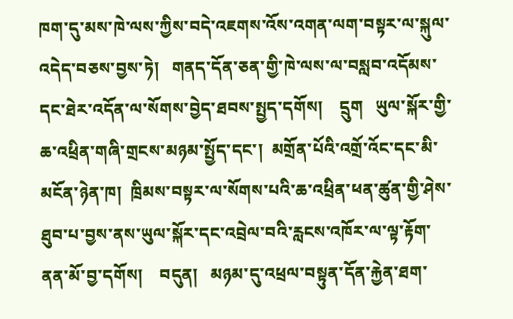ཁག་དུ་མས་ཁེ་ལས་ཀྱིས་བདེ་འཇགས་འོས་འགན་ལག་བསྟར་ལ་སྐུལ་འདེད་བཅས་བྱས་ཏེ།   གནད་དོན་ཅན་གྱི་ཁེ་ལས་ལ་བསླབ་འདོམས་དང་ཐེར་འདོན་ལ་སོགས་བྱེད་ཐབས་སྤྱད་དགོས།    དྲུག   ཡུལ་སྐོར་གྱི་ཆ་འཕྲིན་གཞི་གྲངས་མཉམ་སྤྱོད་དང་།  མགྲོན་པོའི་འགྲོ་འོང་དང་མི་མངོན་ཉེན་ཁ།  ཁྲིམས་བསྟར་ལ་སོགས་པའི་ཆ་འཕྲིན་ཕན་ཚུན་གྱི་ཤེས་ཐུབ་པ་བྱས་ནས་ཡུལ་སྐོར་དང་འབྲེལ་བའི་རླངས་འཁོར་ལ་ལྟ་རྟོག་ནན་མོ་བྱ་དགོས།    བདུན།   མཉམ་དུ་འཕྲལ་བསྟུན་དོན་རྐྱེན་ཐག་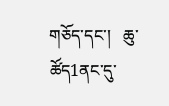གཅོད་དང་།   ཆུ་ཚོད1ནང་དུ་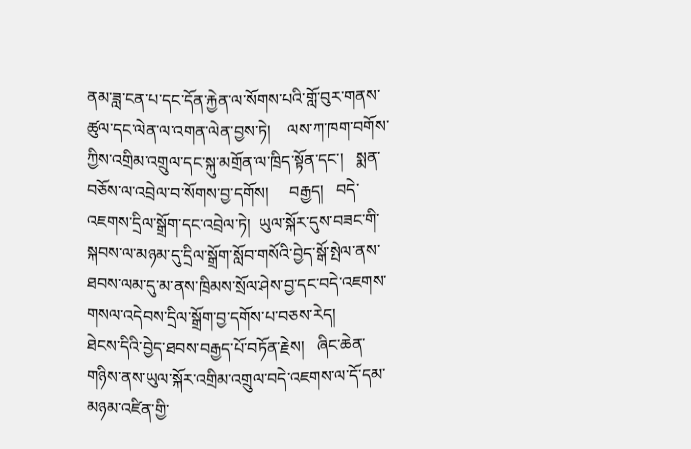ནམ་ཟླ་ངན་པ་དང་དོན་རྐྱེན་ལ་སོགས་པའི་གློ་བུར་གནས་ཚུལ་དང་ལེན་ལ་འགན་ལེན་བྱས་ཏེ།    ལས་ཀ་ཁག་བགོས་ཀྱིས་འགྲིམ་འགྲུལ་དང་སྐུ་མགྲོན་ལ་ཁྲིད་སྟོན་དང་།   སྨན་བཅོས་ལ་འབྲེལ་བ་སོགས་བྱ་དགོས།     བརྒྱད།   བདེ་འཇགས་དྲིལ་སྒྲོག་དང་འབྲེལ་ཏེ།  ཡུལ་སྐོར་དུས་བཟང་གི་སྐབས་ལ་མཉམ་དུ་དྲིལ་སྒྲོག་སློབ་གསོའི་བྱེད་སྒོ་སྤེལ་ནས་ཐབས་ལམ་དུ་མ་ནས་ཁྲིམས་སྲོལ་ཤེས་བྱ་དང་བདེ་འཇགས་གསལ་འདེབས་དྲིལ་སྒྲོག་བྱ་དགོས་པ་བཅས་རེད།
ཐེངས་དིའི་བྱེད་ཐབས་བརྒྱད་པོ་བཏོན་རྗེས།   ཞིང་ཆེན་གཉིས་ནས་ཡུལ་སྐོར་འགྲིམ་འགྲུལ་བདེ་འཇགས་ལ་དོ་དམ་མཉམ་འཛིན་གྱི་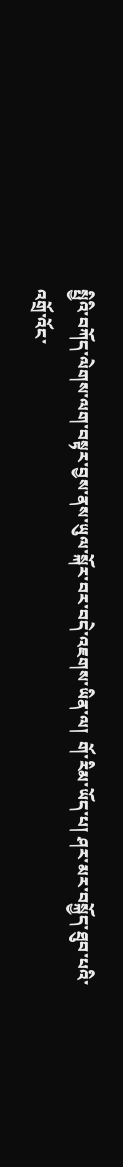སྤྱིའི་བཀོད་ལེགས་ལག་བསྟར་བྱས་ནས་ཡུལ་སྐོར་བར་བདེ་འཇགས་ཡིན་ལ།  གོ་རིམ་ཡོད་པ། ཤར་མར་བསྐྱོད་ཐུབ་པའི་འགྲོ་འོང་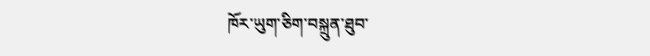ཁོར་ཡུག་ཅིག་བསྐྲུན་ཐུབ་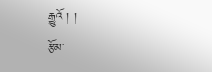རྒྱུའོ ། །
རྩོམ་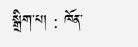སྒྲིག་པ། : ཁོན་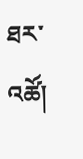ཐར་འཚོ།